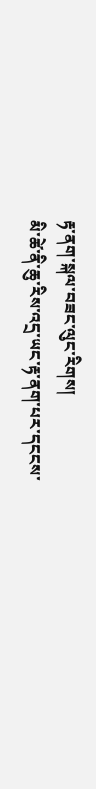རྟ་ནག་སྐལ་བཟང་ལུང་རིགས།
མི་ཚེ་ནི་ཆུ་རིས་འདྲ་ཡང་རྟ་ནག་པར་དངངས་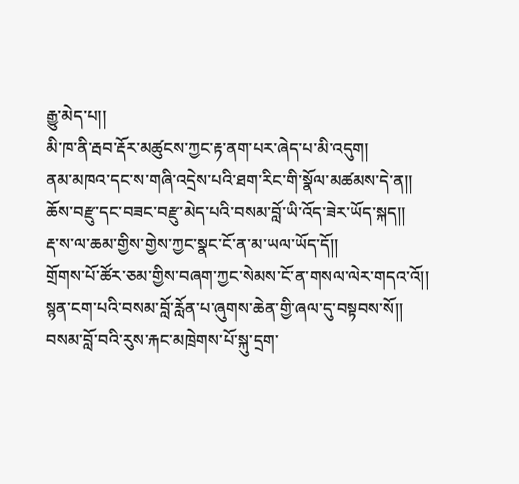རྒྱུ་མེད་པ།།
མི་ཁ་ནི་རྦབ་རྡོར་མཚུངས་ཀྱང་རྟ་ནག་པར་ཞེད་པ་མི་འདུག།
ནམ་མཁའ་དང་ས་གཞི་འདྲེས་པའི་ཐག་རིང་གི་སྣོལ་མཚམས་དེ་ན།།
ཆོས་བརྫུ་དང་བཟང་བརྫུ་མེད་པའི་བསམ་བློ་ཡི་འོད་ཟེར་ཡོད་སྐད།།
རྡ་ས་ལ་ཆམ་གྱིས་གྱེས་ཀྱང་སྣང་ངོ་ན་མ་ཡལ་ཡོད་དོ།།
གྲོགས་པོ་ཚོར་ཅམ་གྱིས་བཞག་ཀྱང་སེམས་ངོ་ན་གསལ་ལེར་གདའ་འོ།།
སྙན་ངག་པའི་བསམ་བློ་རློན་པ་ཞུགས་ཆེན་གྱི་ཞལ་དུ་བསྟབས་སོ།།
བསམ་བློ་བའི་རུས་རྐང་མཁྲེགས་པོ་སྐུ་དྲག་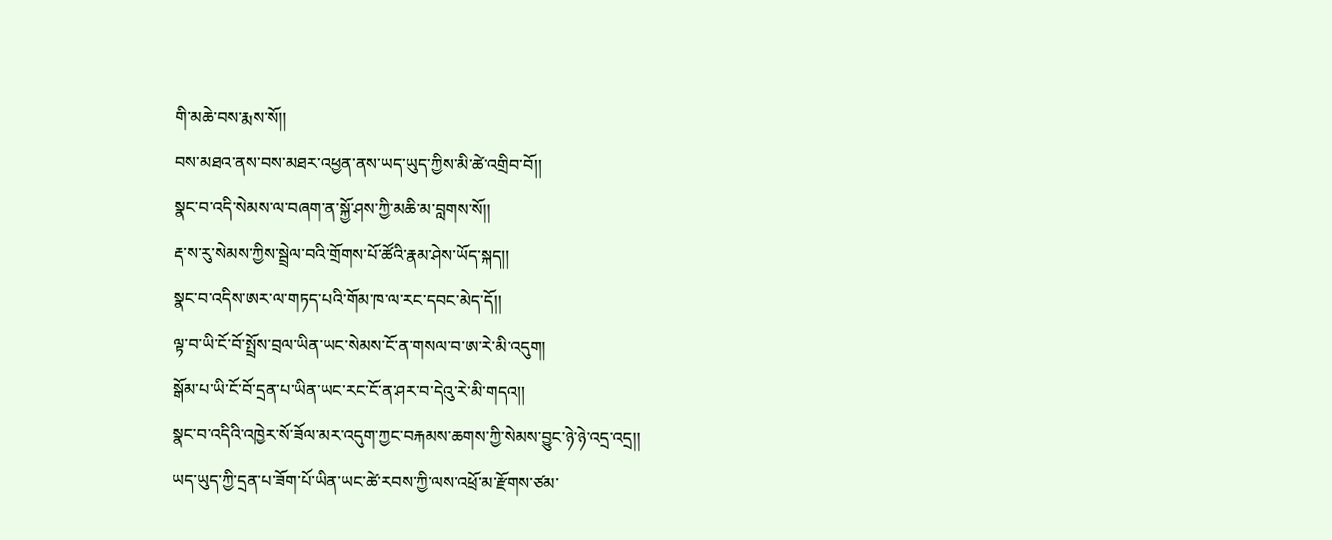གི་མཆེ་བས་རྨས་སོ།།
བས་མཐའ་ནས་བས་མཐར་འཕྱན་ནས་ཡད་ཡུད་ཀྱིས་མི་ཚེ་འགྲིབ་བོ།།
སྣང་བ་འདི་སེམས་ལ་བཞག་ན་སྐྱོ་ཤས་ཀྱི་མཆི་མ་བླགས་སོ།།
རྡ་ས་རུ་སེམས་ཀྱིས་སྦྲེལ་བའི་གྲོགས་པོ་ཚོའི་རྣམ་ཤེས་ཡོད་སྐད།།
སྣང་བ་འདིས་ཨར་ལ་གཏད་པའི་གོམ་ཁ་ལ་རང་དབང་མེད་དོ།།
ལྟ་བ་ཡི་ངོ་བོ་སྤྲོས་བྲལ་ཡིན་ཡང་སེམས་ངོ་ན་གསལ་བ་ཨ་རེ་མི་འདུག།
སྒོམ་པ་ཡི་ངོ་བོ་དྲན་པ་ཡིན་ཡང་རང་ངོ་ན་ཤར་བ་དེའུ་རེ་མི་གདའ།།
སྣང་བ་འདིའི་འཁྱེར་སོ་ཟོལ་མར་འདུག་ཀྱང་བརྐམས་ཆགས་ཀྱི་སེམས་བྱུང་ཉེ་ཉེ་འདྲ་འདྲ།།
ཡད་ཡུད་ཀྱི་དྲན་པ་ཟོག་པོ་ཡིན་ཡང་ཚེ་རབས་ཀྱི་ལས་འཕྲོ་མ་རྫོགས་ཙམ་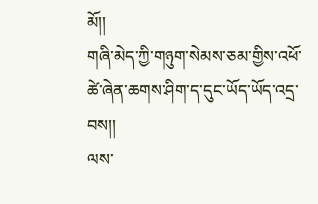མོ།།
གཞི་མེད་ཀྱི་གཉུག་སེམས་ཅམ་གྱིས་འཕོ་ཚེ་ཞེན་ཆགས་ཤིག་ད་དུང་ཡོད་ཡོད་འདྲ་བས།།
ལས་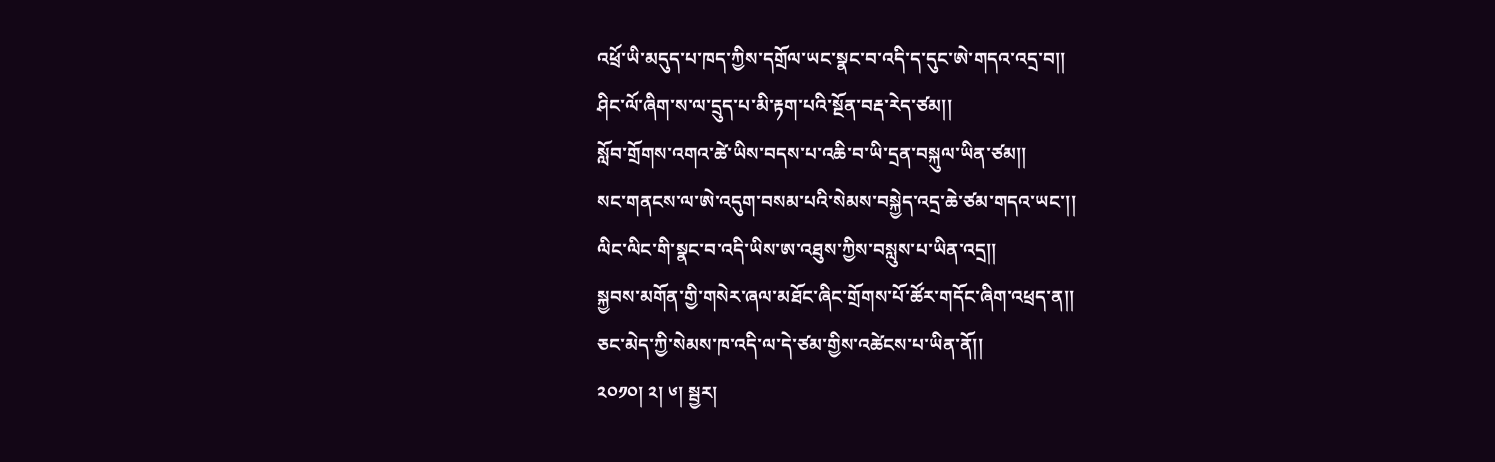འཕྲོ་ཡི་མདུད་པ་ཁད་ཀྱིས་དགྲོལ་ཡང་སྣང་བ་འདི་ད་དུང་ཨེ་གདའ་འདྲ་བ།།
ཤིང་ལོ་ཞིག་ས་ལ་དྲུད་པ་མི་རྟག་པའི་སྔོན་བརྡ་རེད་ཙམ།།
སློབ་གྲོགས་འགའ་ཚེ་ཡིས་བདས་པ་འཆི་བ་ཡི་དྲན་བསྐུལ་ཡིན་ཙམ།།
སང་གནངས་ལ་ཨེ་འདུག་བསམ་པའི་སེམས་བསྐྱེད་འདྲ་ཆེ་ཙམ་གདའ་ཡང་།།
ལིང་ལིང་གི་སྣང་བ་འདི་ཡིས་ཨ་འཐུས་ཀྱིས་བསླུས་པ་ཡིན་འདྲ།།
སྐྱབས་མགོན་གྱི་གསེར་ཞལ་མཐོང་ཞིང་གྲོགས་པོ་ཚོར་གདོང་ཞིག་འཕྲད་ན།།
ཅང་མེད་ཀྱི་སེམས་ཁ་འདི་ལ་དེ་ཙམ་གྱིས་འཚེངས་པ་ཡིན་ནོ།།
༢༠༡༠། ༢། ༦། སྦྱར།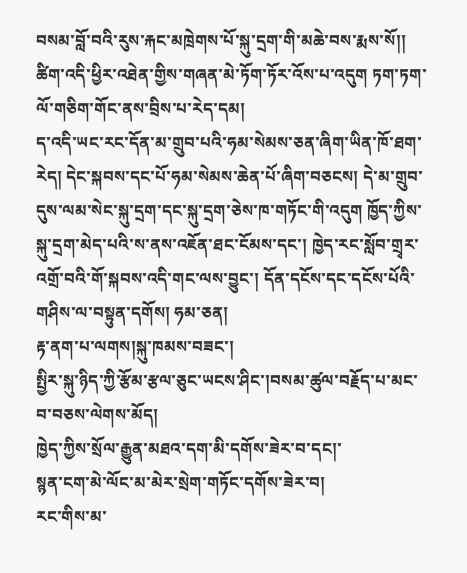བསམ་བློ་བའི་རུས་རྐང་མཁྲེགས་པོ་སྐུ་དྲག་གི་མཆེ་བས་རྨས་སོ།།
ཚིག་འདི་ཕྱིར་འཐེན་གྱིས་གཞན་མེ་ཏོག་ཏོར་འོས་པ་འདུག ཏག་ཏག་ལོ་གཅིག་གོང་ནས་བྲིས་པ་རེད་དམ།
ད་འདི་ཡང་རང་དོན་མ་གྲུབ་པའི་ཧམ་སེམས་ཅན་ཞིག་ཡིན་ཁོ་ཐག་རེད། དེང་སྐབས་དང་པོ་ཧམ་སེམས་ཆེན་པོ་ཞིག་བཅངས། དེ་མ་གྲུབ་དུས་ལམ་སེང་སྐུ་དྲག་དང་སྐུ་དྲག་ཅེས་ཁ་གཏོང་གི་འདུག ཁྱོད་ཀྱིས་སྐུ་དྲག་མེད་པའི་ས་ནས་འཇོན་ཐང་ངོམས་དང་། ཁྱེད་རང་སློབ་གྲྭར་འགྲོ་བའི་གོ་སྐབས་འདི་གང་ལས་བྱུང་། དོན་དངོས་དང་དངོས་པོའི་གཤིས་ལ་བསྟུན་དགོས། ཧམ་ཅན།
རྟ་ནག་པ་ལགས།སྐུ་ཁམས་བཟང་།
སྤྱིར་སྐུ་ཉིད་ཀྱི་རྩོམ་རྩལ་ཅུང་ཡངས་ཤིང་།བསམ་ཚུལ་བརྗོད་པ་མང་བ་བཅས་ལེགས་མོད།
ཁྱེད་ཀྱིས་སྲོལ་རྒྱུན་མཐའ་དག་མི་དགོས་ཟེར་བ་དང།་
སྙན་ངག་མེ་ལོང་མ་མེར་སྲེག་གཏོང་དགོས་ཟེར་བ།
རང་གིས་མ་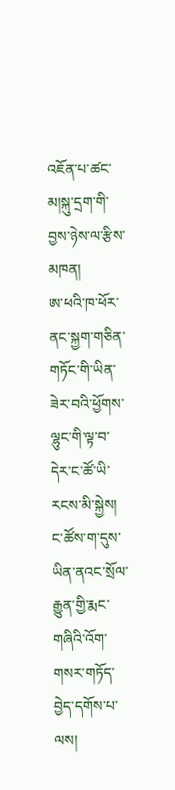འཇོན་པ་ཚང་མ།སྐུ་དྲག་གི་བྱས་ཉེས་ལ་རྩིས་མཁན།
ཨ་ཕའི་ཁ་ཕོར་ནང་སྐྱག་གཅིན་གཏོང་གི་ཡིན་ཟེར་བའི་ཕྱོགས་ལྷུང་གི་ལྟ་བ་དེར་ང་ཚོ་ཡི་རངས་མི་སྐྱེས།
ང་ཚོས་ག་དུས་ཡིན་ནའང་སྲོལ་རྒྱུན་གྱི་རྨང་གཞིའི་འོག་གསར་གཏོད་བྱེད་དགོས་པ་ལས།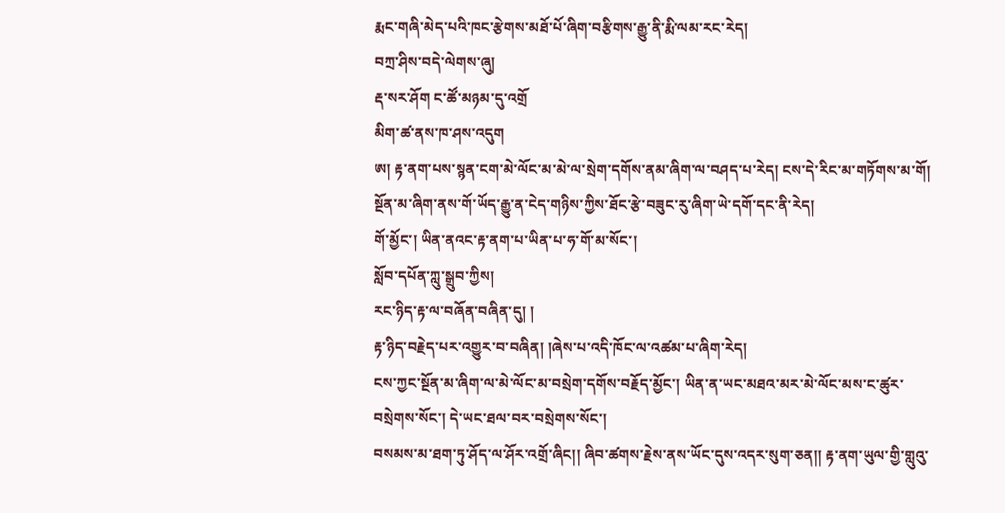རྨང་གཞི་མེད་པའི་ཁང་རྩེགས་མཐོ་པོ་ཞིག་བརྩིགས་རྒྱུ་ནི་རྨི་ལམ་རང་རེད།
བཀྲ་ཤིས་བདེ་ལེགས་ཞུ།
རྡ་སར་ཤོག ང་ཚོ་མཉམ་དུ་འགྲོ
མིག་ཚ་ནས་ཁ་ཤས་འདུག
ཨ། རྟ་ནག་པས་སྙན་ངག་མེ་ལོང་མ་མེ་ལ་སྲེག་དགོས་ནམ་ཞིག་ལ་བཤད་པ་རེད། ངས་དེ་རིང་མ་གཏོགས་མ་གོ། སྔོན་མ་ཞིག་ནས་གོ་ཡོད་རྒྱུ་ན་ངེད་གཉིས་ཀྱིས་ཐོང་རྩེ་བཟུང་རུ་ཞིག་ཡེ་དགོ་དང་ནི་རེད།
གོ་མྱོང་། ཡིན་ནའང་རྟ་ནག་པ་ཡིན་པ་ཧ་གོ་མ་སོང་།
སློབ་དཔོན་ཀླུ་སྒྲུབ་ཀྱིས།
རང་ཉིད་རྟ་ལ་བཞོན་བཞིན་དུ། །
རྟ་ཉིད་བརྗེད་པར་འགྱུར་བ་བཞིན། །ཞེས་པ་འདི་ཁོང་ལ་འཚམ་པ་ཞིག་རེད།
ངས་ཀྱང་སྔོན་མ་ཞིག་ལ་མེ་ལོང་མ་བསྲེག་དགོས་བརྗོད་མྱོང་། ཡིན་ན་ཡང་མཐའ་མར་མེ་ལོང་མས་ང་ཚུར་བསྲེགས་སོང་། དེ་ཡང་ཐལ་བར་བསྲེགས་སོང་།
བསམས་མ་ཐག་ཏུ་ཤོད་ལ་ཤོར་འགྲོ་ཞིང།། ཞིབ་ཚགས་རྗེས་ནས་ཡོང་དུས་འདར་སུག་ཅན།། རྟ་ནག་ཡུལ་གྱི་གླུའུ་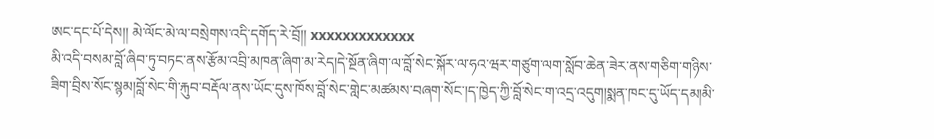ཨང་དང་པོ་དེས།། མེ་ལོང་མེ་ལ་བསྲེགས་འདི་དགོད་རེ་བྲོ།། xxxxxxxxxxxxx
མི་འདི་བསམ་བློ་ཞིབ་ཏུ་བཏང་ནས་རྩོམ་འབྲི་མཁན་ཞིག་མ་རེད།དེ་སྔོན་ཞིག་ལ་བློ་སེང་སྐོར་ལ་ཧའ་ཝར་གཙུག་ལག་སློབ་ཆེན་ཟེར་ནས་གཅིག་གཉིས་ཟིག་བྲིས་སོང་སྙམ།བློ་སེང་གི་རྐུབ་བརྡོལ་ནས་ཡོང་དུས་ཁོས་བློ་སེང་གླེང་མཚམས་བཞག་སོང་།ད་ཁྱེད་ཀྱི་བློ་སེང་ག་འདྲ་འདུག།སྨན་ཁང་དུ་ཡོད་དམ།མི་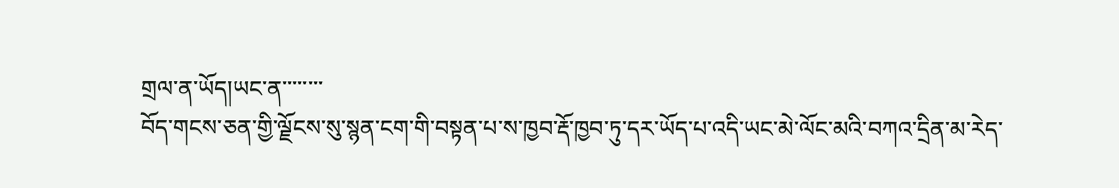གྲལ་ན་ཡོད།ཡང་ན་་་་་་་་
བོད་གངས་ཅན་གྱི་ལྗོངས་སུ་སྙན་ངག་གི་བསྟན་པ་ས་ཁྱབ་རྡོ་ཁྱབ་ཏུ་དར་ཡོད་པ་འདི་ཡང་མེ་ལོང་མའི་བཀའ་དྲིན་མ་རེད་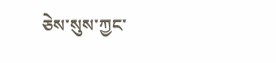ཅེས་སུས་ཀྱང་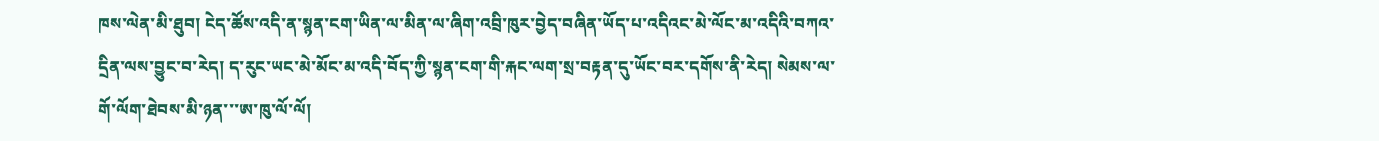ཁས་ལེན་མི་ཐུབ། ངེད་ཚོས་འདི་ན་སྙན་ངག་ཡིན་ལ་མིན་ལ་ཞིག་འབྲི་ཁུར་བྱེད་བཞིན་ཡོད་པ་འདིའང་མེ་ལོང་མ་འདིའི་བཀའ་དྲིན་ལས་བྱུང་བ་རེད། ད་རུང་ཡང་མེ་མོང་མ་འདི་བོད་ཀྱི་སྙན་ངག་གི་རྐང་ལག་སྲ་བརྟན་དུ་ཡོང་བར་དགོས་ནི་རེད། སེམས་ལ་གོ་ལོག་ཐེབས་མི་ཉན་་་ཨ་ཁུ་ལོ་ལོ།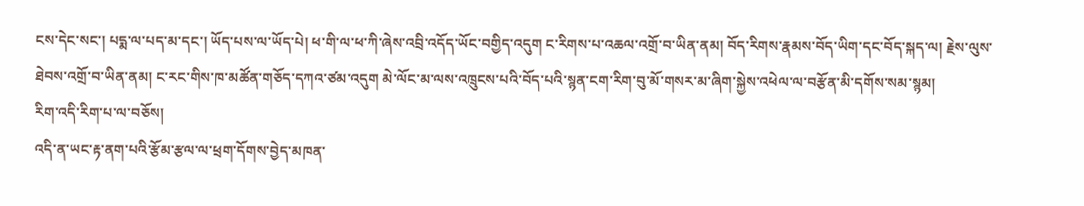ངས་དེང་སང་། པདྨ་ལ་པད་མ་དང་། ཡོད་པས་ལ་ཡོད་པེ། ཕ་གི་ལ་ཕ་ཀི་ཞེས་འབྲི་འདོད་ཡོང་བགྱིད་འདུག ང་རིགས་པ་འཆལ་འགྲོ་བ་ཡིན་ནམ། བོད་རིགས་རྣམས་བོད་ཡིག་དང་བོད་སྐད་ལ། རྗེས་ལུས་ཐེབས་འགྲོ་བ་ཡིན་ནམ། ང་རང་གིས་ཁ་མཚོན་གཅོད་དཀའ་ཙམ་འདུག མེ་ལོང་མ་ལས་འཁྲུངས་པའི་བོད་པའི་སྙན་ངག་རིག་བུ་མོ་གསར་མ་ཞིག་སྐྱེས་འཕེལ་ལ་བརྩོན་མི་དགོས་སམ་སྙམ།
རིག་འདི་རིག་པ་ལ་བཅོས།
འདི་ན་ཡང་རྟ་ནག་པའི་རྩོམ་རྩལ་ལ་ཕྲག་དོགས་བྱེད་མཁན་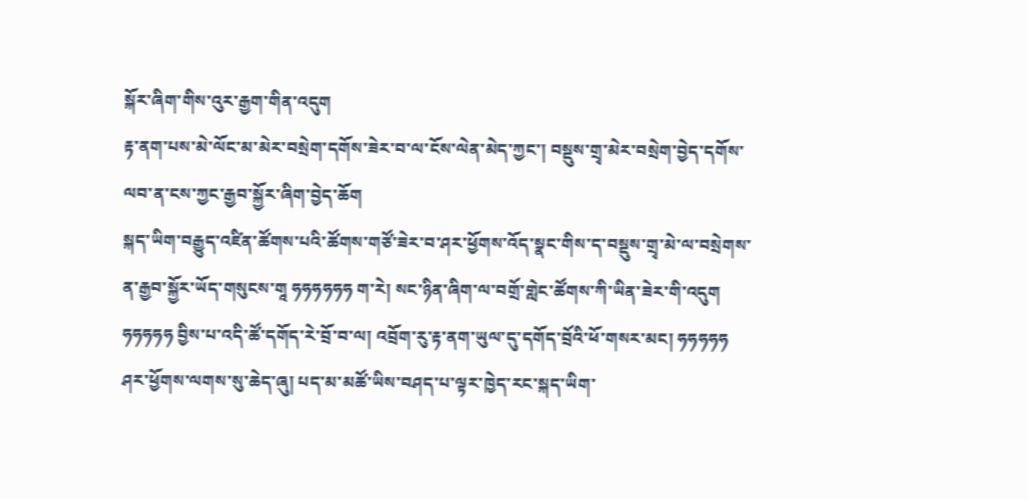སྐོར་ཞིག་གིས་འུར་རྒྱག་གིན་འདུག
རྟ་ནག་པས་མེ་ལོང་མ་མེར་བསྲེག་དགོས་ཟེར་བ་ལ་ངོས་ལེན་མེད་ཀྱང་། བསྡུས་གྲྭ་མེར་བསྲེག་བྱེད་དགོས་ལབ་ན་ངས་ཀྱང་རྒྱབ་སྐྱོར་ཞིག་བྱེད་ཆོག
སྐད་ཡིག་བརྒྱུད་འཛིན་ཚོགས་པའི་ཚོགས་གཙོ་ཟེར་བ་ཤར་ཕྱོགས་འོད་སྣང་གིས་ད་བསྡུས་གྲྭ་མེ་ལ་བསྲེགས་ན་རྒྱབ་སྐྱོར་ཡོད་གསུངས་གཱ ཧཧཧཧཧཧ ག་རེ། སང་ཉིན་ཞིག་ལ་བགྲོ་གླེང་ཚོགས་ཀི་ཡིན་ཟེར་གི་འདུག ཧཧཧཧཧ བྱིས་པ་འདི་ཚོ་དགོད་རེ་བྲོ་བ་ལ། འབྲོག་རུ་རྟ་ནག་ཡུལ་དུ་དགོད་བྲོའི་ཕོ་གསར་མང། ཧཧཧཧཧ
ཤར་ཕྱོགས་ལགས་སུ་ཆེད་ཞུ། པད་མ་མཚོ་ཡིས་བཤད་པ་ལྟར་ཁྱེད་རང་སྐད་ཡིག་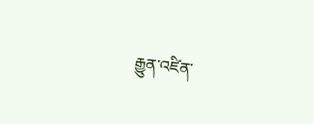རྒྱུན་འཛིན་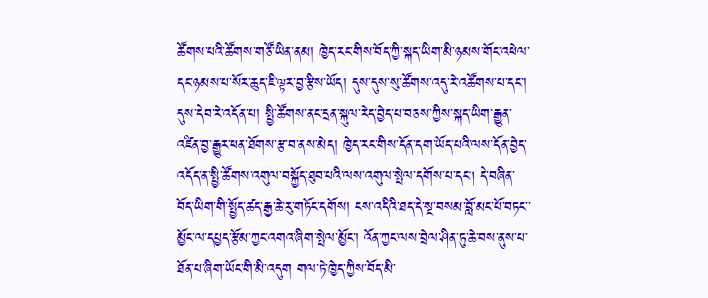ཚོགས་པའི་ཚོགས་གཙོ་ཡིན་ནམ། ཁྱེད་རང་གིས་བོད་ཀྱི་སྐད་ཡིག་མི་ཉམས་གོང་འཕེལ་དང་ཉམས་པ་སོར་ཆུད་ཇི་ལྟར་བྱ་རྩིས་ཡོད། དུས་དུས་སུ་ཚོགས་འདུ་རེ་འཚོགས་པ་དང་། དུས་དེབ་རེ་འདོན་པ། སྤྱི་ཚོགས་ནང་དྲན་སྐུལ་རེད་བྱེད་པ་བཅས་ཀྱིས་སྐད་ཡིག་རྒྱུན་འཛིན་བྱ་རྒྱུར་ཕན་ཐོགས་རྩ་བ་ནས་མེད། ཁྱེད་རང་གིས་དོན་དག་ཡོད་པའི་ལས་དོན་བྱེད་འདོད་ན་སྤྱི་ཚོགས་འགུལ་བསྐྱོད་ཐུབ་པའི་ལས་འགུལ་སྤེལ་དགོས་པ་དང། དེ་བཞིན་བོད་ཡིག་གི་སྤྱོད་ཚད་རྒྱ་ཆེ་རུ་གཏོང་དགོས། ངས་འདིའི་ཐད་དེ་སྔ་བསམ་བློ་མང་པོ་བཏང་་མྱོང་ལ་དཔྱད་རྩོམ་ཀྱང་འགའ་ཞིག་སྤེལ་མྱོང་། འོན་ཀྱང་ལས་བྲེལ་ཤིན་ཏུ་ཆེ་བས་ནུས་པ་ཐོན་པ་ཞིག་ཡོང་གི་མི་འདུག གལ་ཏེ་ཁྱེད་ཀྱིས་བོད་མི་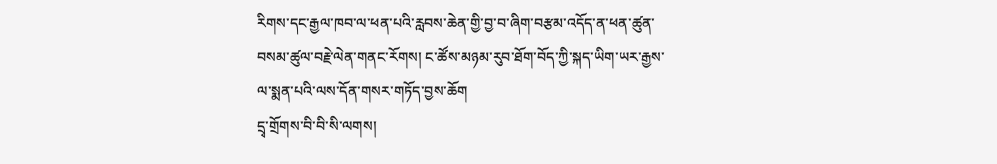རིགས་དང་རྒྱལ་ཁབ་ལ་ཕན་པའི་རླབས་ཆེན་གྱི་བྱ་བ་ཞིག་བརྩམ་འདོད་ན་ཕན་ཚུན་བསམ་ཚུལ་བརྗེ་ལེན་གནང་རོགས། ང་ཚོས་མཉམ་རུབ་ཐོག་བོད་ཀྱི་སྐད་ཡིག་ཡར་རྒྱས་ལ་སྨན་པའི་ལས་དོན་གསར་གཏོད་བྱས་ཆོག
དྲྭ་གྲོགས་བི་བི་སི་ལགས།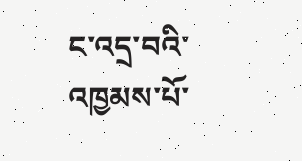ང་འདྲ་བའི་འཁྱམས་པོ་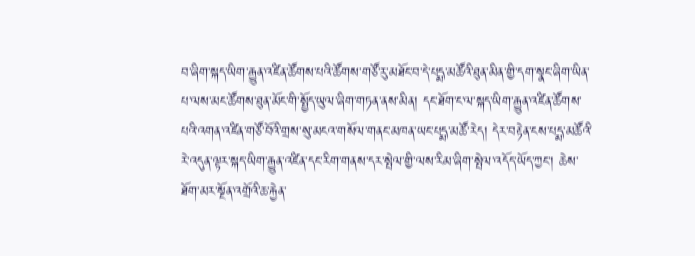བ་ཞིག་སྐད་ཡིག་རྒྱུན་འཛིན་ཚོགས་པའི་ཚོགས་གཙོ་རུ་མཐོང་བ་དེ་པདྨ་མཚོའི་ཐུན་མིན་གྱི་དག་སྣང་ཞིག་ཡིན་པ་ལས་མང་ཚོགས་ཐུན་མོང་གི་སྤྱོད་ཡུལ་ཞིག་གཏན་ནས་མིན། དང་ཐོག་ང་ལ་སྐད་ཡིག་རྒྱུན་འཛིན་ཚོགས་པའི་འགན་འཛིན་གཙོ་བོའི་གྲས་སུ་མངའ་གསོལ་གནང་མཁན་ཡང་པདྨ་མཚོ་རེད། དེར་བརྟེན་ངས་པདྨ་མཚོའི་རེ་འདུན་ལྟར་སྐད་ཡིག་རྒྱུན་འཛིན་དང་རིག་གནས་དར་སྤེལ་གྱི་ལས་རིམ་ཞིག་སྤེལ་འདོད་ཡོད་ཀྱང་། ཆེས་ཐོག་མར་སྔོན་འགྲོའི་ཆ་རྐྱེན་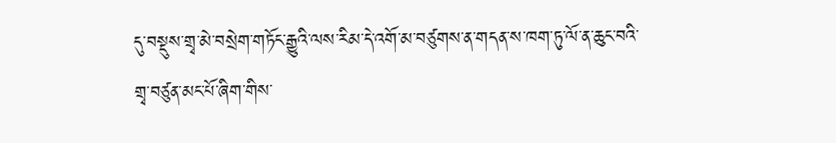དུ་བསྡུས་གྲྭ་མེ་བསྲེག་གཏོང་རྒྱུའི་ལས་རིམ་དེ་འགོ་མ་བཙུགས་ན་གདན་ས་ཁག་ཏུ་ལོ་ན་ཆུང་བའི་གྲྭ་བཙུན་མང་པོ་ཞིག་གིས་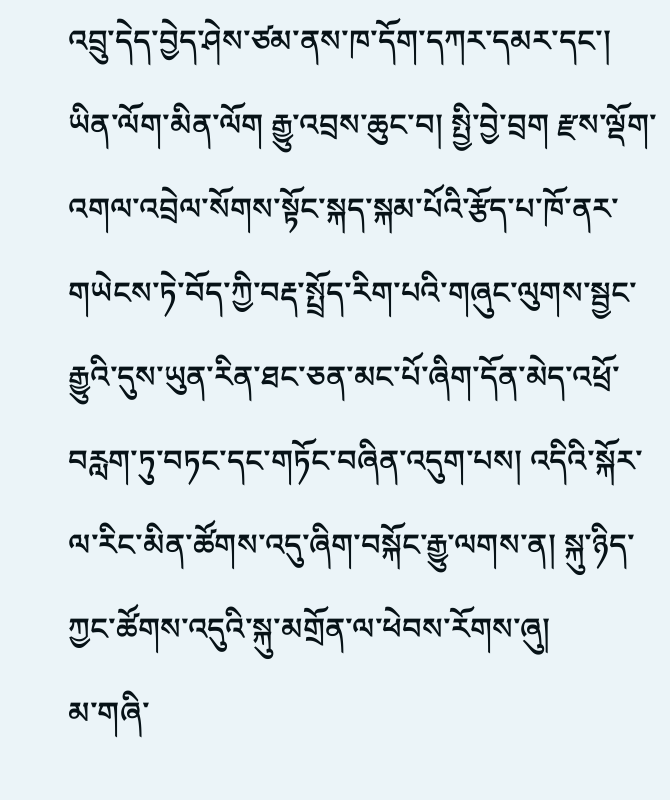འབྲུ་དེད་བྱེད་ཤེས་ཙམ་ནས་ཁ་དོག་དཀར་དམར་དང་། ཡིན་ལོག་མིན་ལོག རྒྱུ་འབྲས་ཆུང་བ། སྤྱི་བྱེ་བྲག རྫས་ལྡོག་འགལ་འབྲེལ་སོགས་སྟོང་སྐད་སྐམ་པོའི་རྩོད་པ་ཁོ་ནར་གཡེངས་ཏེ་བོད་ཀྱི་བརྡ་སྤྲོད་རིག་པའི་གཞུང་ལུགས་སྦྱང་རྒྱུའི་དུས་ཡུན་རིན་ཐང་ཅན་མང་པོ་ཞིག་དོན་མེད་འཕྲོ་བརླག་ཏུ་བཏང་དང་གཏོང་བཞིན་འདུག་པས། འདིའི་སྐོར་ལ་རིང་མིན་ཚོགས་འདུ་ཞིག་བསྐོང་རྒྱུ་ལགས་ན། སྐུ་ཉིད་ཀྱང་ཚོགས་འདུའི་སྐུ་མགྲོན་ལ་ཕེབས་རོགས་ཞུ།
མ་གཞི་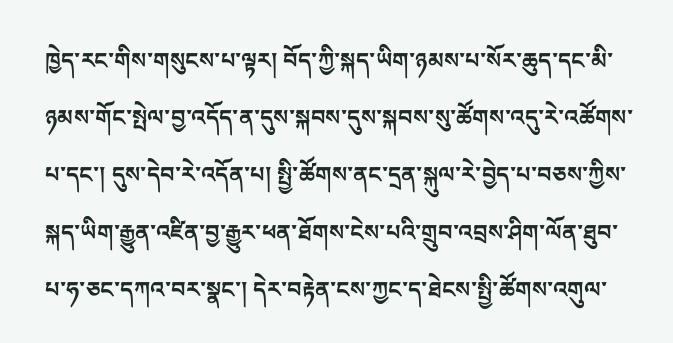ཁྱེད་རང་གིས་གསུངས་པ་ལྟར། བོད་ཀྱི་སྐད་ཡིག་ཉམས་པ་སོར་ཆུད་དང་མི་ཉམས་གོང་སྤེལ་བྱ་འདོད་ན་དུས་སྐབས་དུས་སྐབས་སུ་ཚོགས་འདུ་རེ་འཚོགས་པ་དང་། དུས་དེབ་རེ་འདོན་པ། སྤྱི་ཚོགས་ནང་དྲན་སྐུལ་རེ་བྱེད་པ་བཅས་ཀྱིས་སྐད་ཡིག་རྒྱུན་འཛིན་བྱ་རྒྱུར་ཕན་ཐོགས་ངེས་པའི་གྲུབ་འབྲས་ཤིག་ལོན་ཐུབ་པ་ཧ་ཅང་དཀའ་བར་སྣང་། དེར་བརྟེན་ངས་ཀྱང་ད་ཐེངས་སྤྱི་ཚོགས་འགུལ་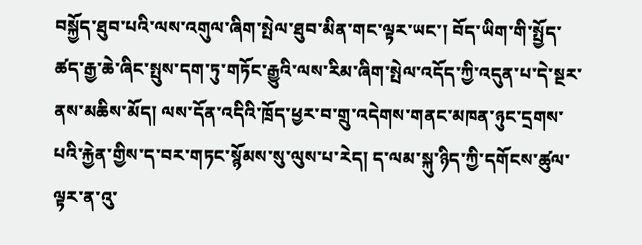བསྐྱོད་ཐུབ་པའི་ལས་འགུལ་ཞིག་སྤེལ་ཐུབ་མིན་གང་ལྟར་ཡང་། བོད་ཡིག་གི་སྤྱོད་ཚད་རྒྱ་ཆེ་ཞིང་སྤུས་དག་ཏུ་གཏོང་རྒྱུའི་ལས་རིམ་ཞིག་སྤེལ་འདོད་ཀྱི་འདུན་པ་དེ་སྔར་ནས་མཆིས་མོད། ལས་དོན་འདིའི་ཁྲོད་ཕྱར་བ་གྲུ་འདེགས་གནང་མཁན་ཉུང་དྲགས་པའི་རྐྱེན་གྱིས་ད་བར་གཏང་སྙོམས་སུ་ལུས་པ་རེད། ད་ལམ་སྐུ་ཉིད་ཀྱི་དགོངས་ཚུལ་ལྟར་ན་འུ་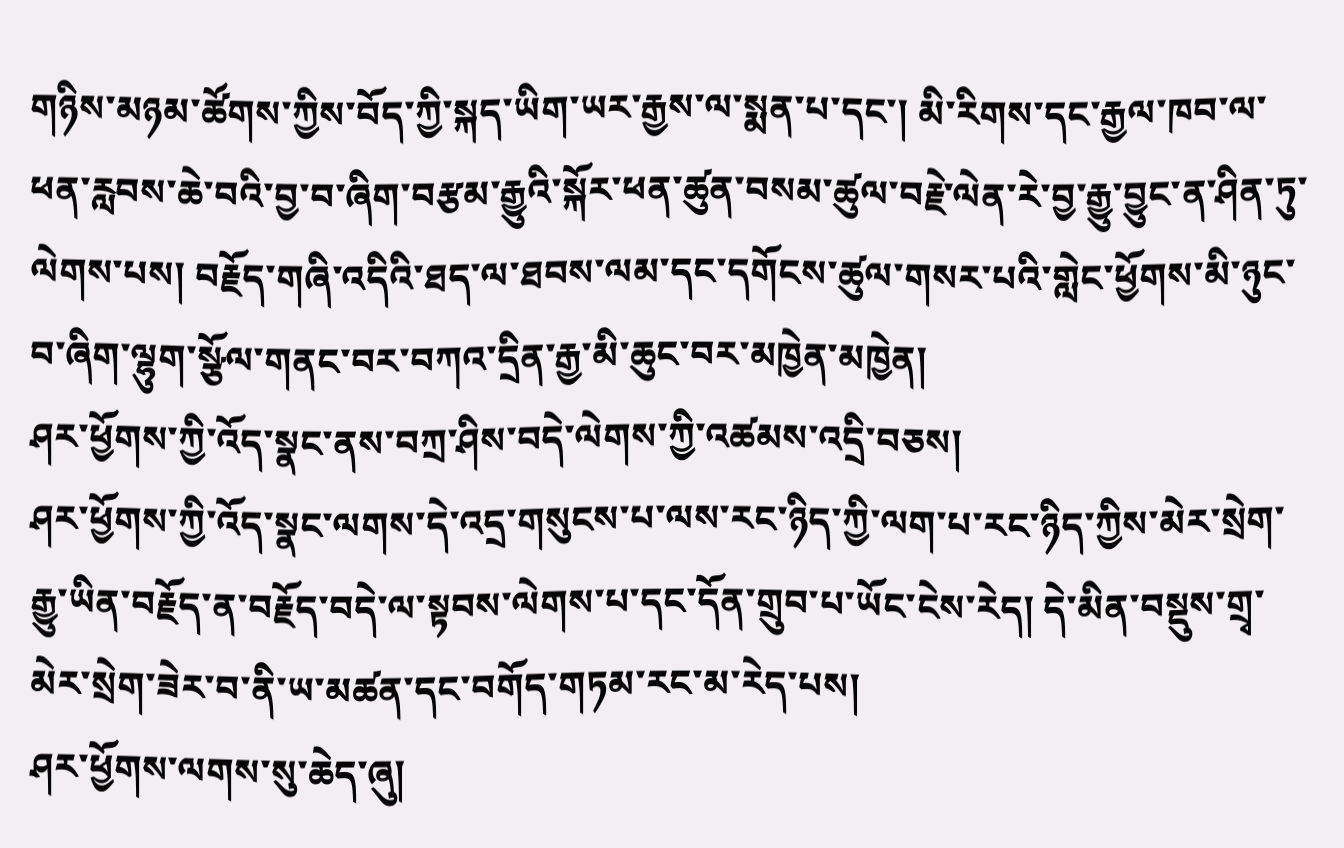གཉིས་མཉམ་ཚོགས་ཀྱིས་བོད་ཀྱི་སྐད་ཡིག་ཡར་རྒྱས་ལ་སྨན་པ་དང་། མི་རིགས་དང་རྒྱལ་ཁབ་ལ་ཕན་རླབས་ཆེ་བའི་བྱ་བ་ཞིག་བརྩམ་རྒྱུའི་སྐོར་ཕན་ཚུན་བསམ་ཚུལ་བརྗེ་ལེན་རེ་བྱ་རྒྱུ་བྱུང་ན་ཤིན་ཏུ་ལེགས་པས། བརྗོད་གཞི་འདིའི་ཐད་ལ་ཐབས་ལམ་དང་དགོངས་ཚུལ་གསར་པའི་གླེང་ཕྱོགས་མི་ཉུང་བ་ཞིག་ལྷུག་སྩོལ་གནང་བར་བཀའ་དྲིན་རྒྱ་མི་ཆུང་བར་མཁྱེན་མཁྱེན།
ཤར་ཕྱོགས་ཀྱི་འོད་སྣང་ནས་བཀྲ་ཤིས་བདེ་ལེགས་ཀྱི་འཚམས་འདྲི་བཅས།
ཤར་ཕྱོགས་ཀྱི་འོད་སྣང་ལགས་དེ་འདྲ་གསུངས་པ་ལས་རང་ཉིད་ཀྱི་ལག་པ་རང་ཉིད་ཀྱིས་མེར་སྲེག་རྒྱུ་ཡིན་བརྗོད་ན་བརྗོད་བདེ་ལ་སྟབས་ལེགས་པ་དང་དོན་གྲུབ་པ་ཡོང་ངེས་རེད། དེ་མིན་བསྡུས་གྲྭ་མེར་སྲེག་ཟེར་བ་ནི་ཡ་མཚན་དང་བགོད་གཏམ་རང་མ་རེད་པས།
ཤར་ཕྱོགས་ལགས་སུ་ཆེད་ཞུ།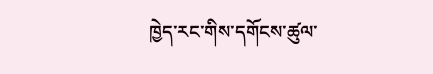ཁྱེད་རང་གིས་དགོངས་ཚུལ་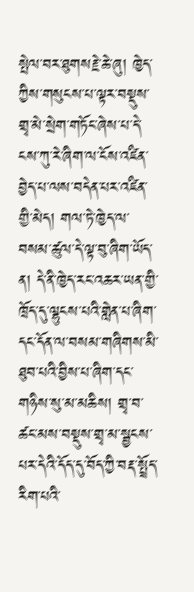སྤེལ་བར་ཐུགསརྗེ་ཆེ་ཞུ། ཁྱེད་ཀྱིས་གསུངས་པ་ལྟར་བསྡུས་གྲྭ་མེ་སྲེག་གཏོང་ཞེས་པ་དེ་ངས་ཀུ་རེ་ཞིག་ལ་ངོས་འཛིན་བྱེད་པ་ལས་བདེན་པར་འཛིན་གྱི་མེད། གལ་ཏེ་ཁྱེད་ལ་བསམ་ཚུལ་དེ་ལྟ་བུ་ཞིག་ཡོད་ན། དེ་ནི་ཁྱེད་རང་འཆར་ཡན་གྱི་ཁྲོད་དུ་ལྷུངས་པའི་གླེན་པ་ཞིག་དང་དོན་ལ་བསམ་གཞིགས་མི་ཐུབ་པའི་བྱིས་པ་ཞིག་དང་གཉིས་སུ་མ་མཆིས། གྲྭ་བ་ཚང་མས་བསྡུས་གྲྭ་མ་སྦྱངས་པར་དེའི་དོད་དུ་བོད་ཀྱི་བརྡ་སྤྲོད་རིག་པའི་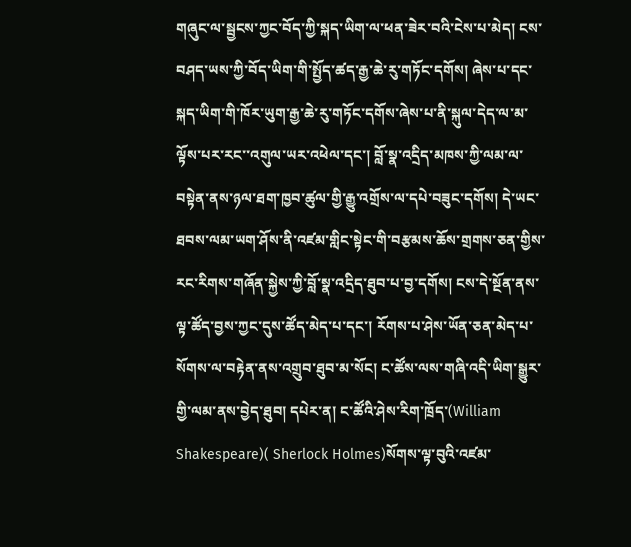གཞུང་ལ་སྦྱངས་ཀྱང་བོད་ཀྱི་སྐད་ཡིག་ལ་ཕན་ཟེར་བའི་ངེས་པ་མེད། ངས་བཤད་ཡས་ཀྱི་བོད་ཡིག་གི་སྤྱོད་ཚད་རྒྱ་ཆེ་རུ་གཏོང་དགོས། ཞེས་པ་དང་སྐད་ཡིག་གི་ཁོར་ཡུག་རྒྱ་ཆེ་རུ་གཏོང་དགོས་ཞེས་པ་ནི་སྐུལ་དེད་ལ་མ་ལྟོས་པར་རང་་འགུལ་ཡར་འཕེལ་དང་། བློ་སྣ་འདྲིད་མཁས་ཀྱི་ལམ་ལ་བསྟེན་ནས་ཉལ་ཐག་ཁྱབ་ཚུལ་གྱི་རྒྱུ་འགྲོས་ལ་དཔེ་བཟུང་དགོས། དེ་ཡང་ཐབས་ལམ་ཡག་ཤོས་ནི་འཛམ་གླིང་སྟེང་གི་བརྩམས་ཆོས་གྲགས་ཅན་གྱིས་རང་རིགས་གཞོན་སྐྱེས་ཀྱི་བློ་སྣ་འདྲིད་ཐུབ་པ་བྱ་དགོས། ངས་དེ་སྔོན་ནས་ལྟ་ཚོད་བྱས་ཀྱང་དུས་ཚོད་མེད་པ་དང་། རོགས་པ་ཤེས་ཡོན་ཅན་མེད་པ་སོགས་ལ་བརྟེན་ནས་འགྲུབ་ཐུབ་མ་སོང། ང་ཚོས་ལས་གཞི་འདི་ཡིག་སྒྱུར་གྱི་ལམ་ནས་བྱེད་ཐུབ། དཔེར་ན། ང་ཚོའི་ཤེས་རིག་ཁྲོད་(William Shakespeare)( Sherlock Holmes)སོགས་ལྟ་བུའི་འཛམ་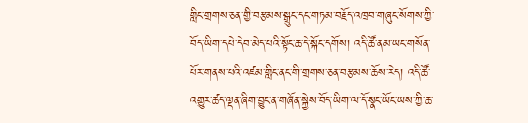གླིང་གྲགས་ཅན་གྱི་བརྩམས་སྒྲུང་དང་གཏམ་བརྗོད་འཁྲབ་གཞུང་སོགས་ཀྱི་བོད་ཡིག་དཔེ་དེབ་མེད་པའི་སྟོང་ཆ་དེ་སྐོང་དགོས། འདི་ཚོ་ནམ་ཡང་གསོན་པོར་གནས་པའི་འཛམ་གླིང་ནང་གི་གྲགས་ཅན་བརྩམས་ཆོས་རེད། འདི་ཚོ་འགྱུར་ཚད་ལྡན་ཞིག་བྱུང་ན་གཞོན་སྐྱེས་བོད་ཡིག་ལ་དོ་སྣང་ཡོང་ཡས་ཀྱི་ཆ་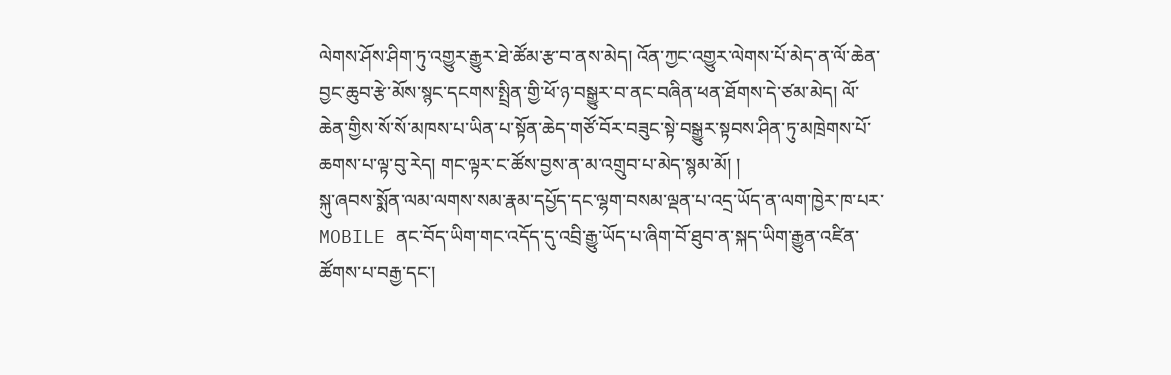ལེགས་ཤོས་ཤིག་ཏུ་འགྱུར་རྒྱུར་ཐེ་ཚོམ་རྩ་བ་ནས་མེད། འོན་ཀྱང་འགྱུར་ལེགས་པོ་མེད་ན་ལོ་ཆེན་བྱང་ཆུབ་རྩེ་མོས་སྙང་དངགས་སྤྲིན་གྱི་ཕོ་ཉ་བསྒྱུར་བ་ནང་བཞིན་ཕན་ཐོགས་དེ་ཙམ་མེད། ལོ་ཆེན་གྱིས་སོ་སོ་མཁས་པ་ཡིན་པ་སྟོན་ཆེད་གཙོ་བོར་བཟུང་སྟེ་བསྒྱུར་སྟབས་ཤིན་ཏུ་མཁྲེགས་པོ་ཆགས་པ་ལྟ་བུ་རེད། གང་ལྟར་ང་ཚོས་བྱས་ན་མ་འགྲུབ་པ་མེད་སྙམ་མོ། །
སྐུ་ཞབས་སྨོན་ལམ་ལགས་སམ་རྣམ་དཔྱོད་དང་ལྷག་བསམ་ལྡན་པ་འདྲ་ཡོད་ན་ལག་ཁྱེར་ཁ་པར་ MOBILE ནང་བོད་ཡིག་གང་འདོད་དུ་འབྲི་རྒྱུ་ཡོད་པ་ཞིག་བོ་ཐུབ་ན་སྐད་ཡིག་རྒྱུན་འཛིན་ཚོགས་པ་བརྒྱ་དང་།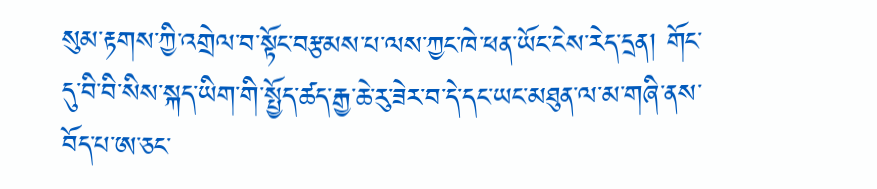སུམ་རྟགས་ཀྱི་འགྲེལ་བ་སྟོང་བརྩམས་པ་ལས་ཀྱང་ཁེ་ཕན་ཡོང་ངེས་རེད་དྲན། གོང་དུ་བི་བི་སིས་སྐད་ཡིག་གི་སྤྱོད་ཚད་རྒྱ་ཆེ་རུ་ཟེར་བ་དེ་དང་ཡང་མཐུན་ལ་མ་གཞི་ནས་བོད་པ་ཨ་ཅང་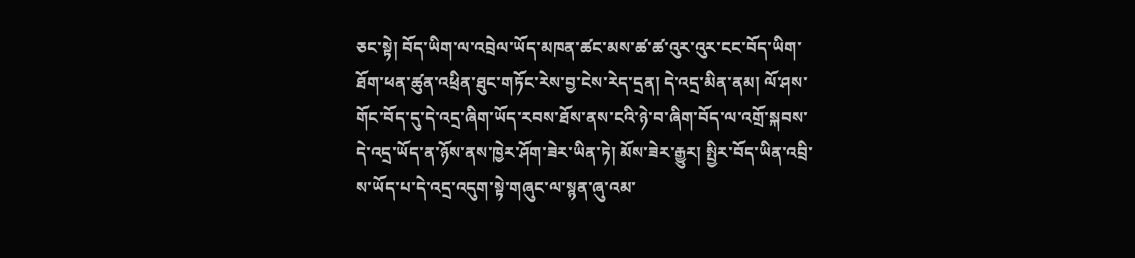ཅང་སྟེ། བོད་ཡིག་ལ་འབྲེལ་ཡོད་མཁན་ཚང་མས་ཚ་ཚ་འུར་འུར་ངང་བོད་ཡིག་ཐོག་ཕན་ཚུན་འཕྲིན་ཐུང་གཏོང་རེས་བྱ་ངེས་རེད་དྲན། དེ་འདྲ་མིན་ནམ། ལོ་ཤས་གོང་བོད་དུ་དེ་འདྲ་ཞིག་ཡོད་རབས་ཐོས་ནས་ངའི་ཉེ་བ་ཞིག་བོད་ལ་འགྲོ་སྐབས་དེ་འདྲ་ཡོད་ན་ཉོས་ནས་ཁྱེར་ཤོག་ཟེར་ཡིན་ཏེ། མོས་ཟེར་རྒྱུར། སྤྱིར་བོད་ཡིན་འབྲི་ས་ཡོད་པ་དེ་འདྲ་འདུག་སྟེ་གཞུང་ལ་སྙན་ཞུ་འམ་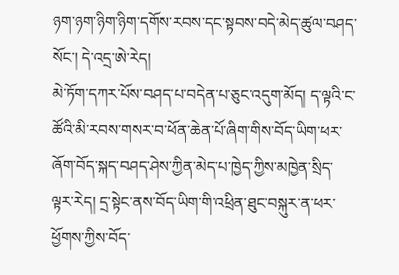ཉག་ཉག་ཉིག་ཉིག་དགོས་རབས་དང་སྟབས་བདེ་མེད་ཚུལ་བཤད་སོང་། དེ་འདྲ་ཨེ་རེད།
མེ་ཏོག་དཀར་པོས་བཤད་པ་བདེན་པ་ཅུང་འདུག་མོད། ད་ལྟའི་ང་ཚོའི་མི་རབས་གསར་བ་ཕོན་ཆེན་པོ་ཞིག་གིས་བོད་ཡིག་ཕར་ཞོག་བོད་སྐད་བཤད་ཤེས་ཀྱིན་མེད་པ་ཁྱེད་ཀྱིས་མཁྱེན་སྲིད་ལྟར་རེད། དྲ་སྟེང་ནས་བོད་ཡིག་གི་འཕྲིན་ཐུང་བསྐུར་ན་ཕར་ཕྱོགས་ཀྱིས་བོད་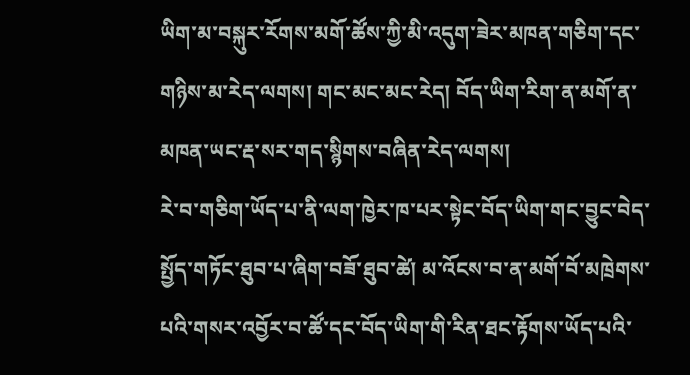ཡིག་མ་བསྐུར་རོགས་མགོ་ཚོས་ཀྱི་མི་འདུག་ཟེར་མཁན་གཅིག་དང་གཉིས་མ་རེད་ལགས། གང་མང་མང་རེད། བོད་ཡིག་རིག་ན་མགོ་ན་མཁན་ཡང་རྡ་སར་གད་སྙིགས་བཞིན་རེད་ལགས།
རེ་བ་གཅིག་ཡོད་པ་ནི་ལག་ཁྱེར་ཁ་པར་སྟེང་བོད་ཡིག་གང་བྱུང་བེད་སྤྱོད་གཏོང་ཐུབ་པ་ཞིག་བཟོ་ཐུབ་ཚེ། མ་འོངས་བ་ན་མགོ་བོ་མཁྲེགས་པའི་གསར་འབྱོར་བ་ཚོ་དང་བོད་ཡིག་གི་རིན་ཐང་རྟོགས་ཡོད་པའི་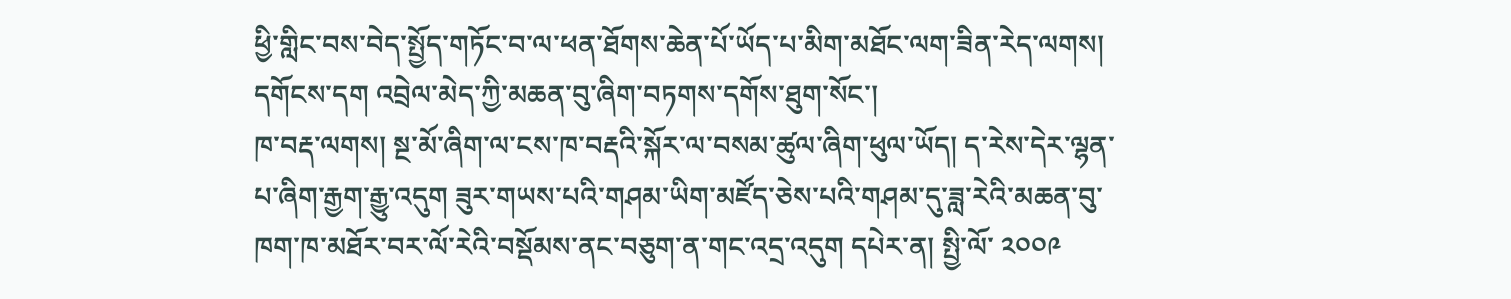ཕྱི་གླིང་བས་བེད་སྤྱོད་གཏོང་བ་ལ་ཕན་ཐོགས་ཆེན་པོ་ཡོད་པ་མིག་མཐོང་ལག་ཟིན་རེད་ལགས།
དགོངས་དག འབྲེལ་མེད་ཀྱི་མཆན་བུ་ཞིག་བཏགས་དགོས་ཐུག་སོང་།
ཁ་བརྡ་ལགས། སྔ་མོ་ཞིག་ལ་ངས་ཁ་བརྡའི་སྐོར་ལ་བསམ་ཚུལ་ཞིག་ཕུལ་ཡོད། ད་རེས་དེར་ལྷན་པ་ཞིག་རྒྱག་རྒྱུ་འདུག ཟུར་གཡས་པའི་གཤམ་ཡིག་མཛོད་ཅེས་པའི་གཤམ་དུ་ཟླ་རེའི་མཆན་བུ་ཁག་ཁ་མཐོར་བར་ལོ་རེའི་བསྡོམས་ནང་བཅུག་ན་གང་འདྲ་འདུག དཔེར་ན། སྤྱི་ལོ་ ༢༠༠༩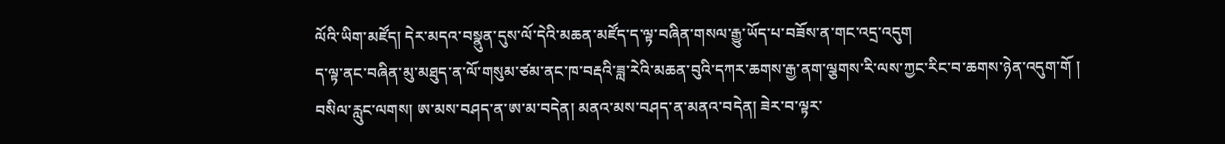ལོའི་ཡིག་མཛོད། དེར་མདའ་བསྣུན་དུས་ལོ་དེའི་མཆན་མཛོད་ད་ལྟ་བཞིན་གསལ་རྒྱུ་ཡོད་པ་བཟོས་ན་གང་འདྲ་འདུག
ད་ལྟ་ནང་བཞིན་མུ་མཐུད་ན་ལོ་གསུམ་ཙམ་ནང་ཁ་བརྡའི་ཟླ་རེའི་མཆན་བུའི་དཀར་ཆགས་རྒྱ་ནག་ལྕགས་རི་ལས་ཀྱང་རིང་བ་ཆགས་ཉེན་འདུག་གོ །
བསིལ་རླུང་ལགས། ཨ་མས་བཤད་ན་ཨ་མ་བདེན། མནའ་མས་བཤད་ན་མནའ་བདེན། ཟེར་བ་ལྟར་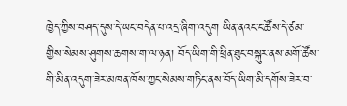ཁྱེད་ཀྱིས་བཤད་དུས་དེ་ཡང་བདེན་པ་འདྲ་ཞིག་འདུག ཡིན་ནའང་ང་ཚོས་དེ་ཙམ་གྱིས་སེམས་ཤུགས་ཆགས་ག་ལ་ཉན། བོད་ཡིག་གི་ཕྲིན་ཐུང་བསྐུར་ནས་མགོ་ཚོས་གི་མིན་འདུག་ཟེར་མཁན་ཁོས་ཀྱང་སེམས་གཏིང་ནས་བོད་ཡིག་མི་དགོས་ཟེར་བ་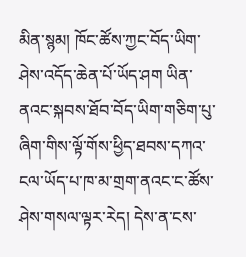མིན་སྙམ། ཁོང་ཚོས་ཀྱང་བོད་ཡིག་ཤེས་འདོད་ཆེན་པོ་ཡོད་ཤག ཡིན་ནའང་སྐབས་ཐོབ་བོད་ཡིག་གཅིག་པུ་ཞིག་གིས་ལྟོ་གོས་ཕྱིད་ཐབས་དཀའ་ངལ་ཡོད་པ་ཁ་མ་གྲག་ནའང་ང་ཚོས་ཤེས་གསལ་ལྟར་རེད། དེས་ན་ངས་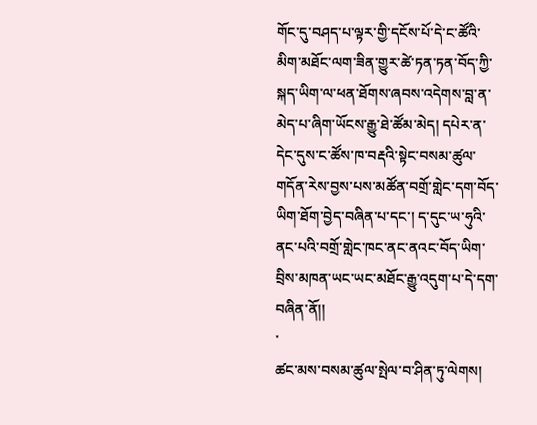གོང་དུ་བཤད་པ་ལྟར་གྱི་དངོས་པོ་དེ་ང་ཚོའི་མིག་མཐོང་ལག་ཟིན་གྱུར་ཚེ་ཏན་ཏན་བོད་ཀྱི་སྐད་ཡིག་ལ་ཕན་ཐོགས་ཞབས་འདེགས་བླ་ན་མེད་པ་ཞིག་ཡོངས་རྒྱུ་ཐེ་ཚོམ་མེད། དཔེར་ན་དེང་དུས་ང་ཚོས་ཁ་བརྡའི་སྟེང་བསམ་ཚུལ་གདོན་རེས་བྱས་པས་མཚོན་བགྲོ་གླེང་དག་བོད་ཡིག་ཐོག་བྱེད་བཞིན་པ་དང་། ད་དུང་ཡ་ཧུའི་ནང་པའི་བགྲོ་གླེང་ཁང་ནང་ནའང་བོད་ཡིག་བྲིས་མཁན་ཡང་ཡང་མཐོང་རྒྱུ་འདུག་པ་དེ་དག་བཞིན་ནོ།།
་
ཚང་མས་བསམ་ཚུལ་སྤེལ་བ་ཤིན་ཏུ་ལེགས།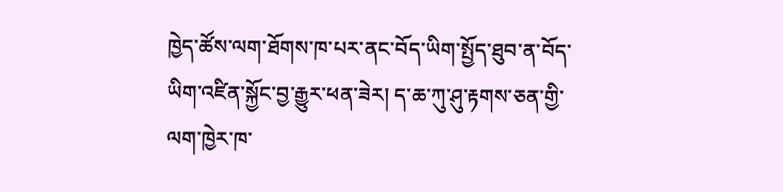ཁྱེད་ཚོས་ལག་ཐོགས་ཁ་པར་ནང་བོད་ཡིག་སྤྱོད་ཐུབ་ན་བོད་ཡིག་འཛིན་སྐྱོང་བྱ་རྒྱུར་ཕན་ཟེར། ད་ཆ་ཀུ་ཤུ་རྟགས་ཅན་གྱི་ལག་ཁྱེར་ཁ་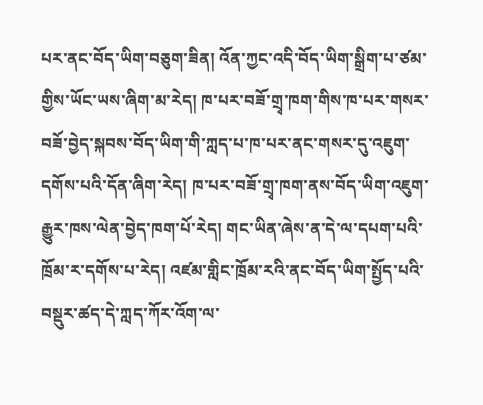པར་ནང་བོད་ཡིག་བཅུག་ཟིན། འོན་ཀྱང་འདི་བོད་ཡིག་སྒྲིག་པ་ཙམ་གྱིས་ཡོང་ཡས་ཞིག་མ་རེད། ཁ་པར་བཟོ་གྲྭ་ཁག་གིས་ཁ་པར་གསར་བཟོ་བྱེད་སྐབས་བོད་ཡིག་གི་ཀླད་པ་ཁ་པར་ནང་གསར་དུ་འཇུག་དགོས་པའི་དོན་ཞིག་རེད། ཁ་པར་བཟོ་གྲྭ་ཁག་ནས་བོད་ཡིག་འཇུག་རྒྱུར་ཁས་ལེན་བྱེད་ཁག་པོ་རེད། གང་ཡིན་ཞེས་ན་དེ་ལ་དཔག་པའི་ཁྲོམ་ར་དགོས་པ་རེད། འཛམ་གླིང་ཁྲོམ་རའི་ནང་བོད་ཡིག་སྤྱོད་པའི་བསྡུར་ཚད་དེ་ཀླད་ཀོར་འོག་ལ་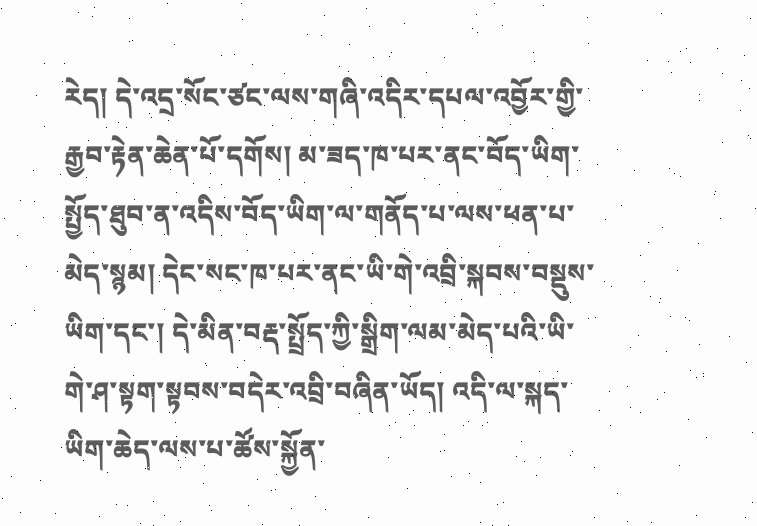རེད། དེ་འདྲ་སོང་ཙང་ལས་གཞི་འདིར་དཔལ་འབྱོར་གྱི་རྒྱབ་རྟེན་ཆེན་པོ་དགོས། མ་ཟད་ཁ་པར་ནང་བོད་ཡིག་སྤྱོད་ཐུབ་ན་འདིས་བོད་ཡིག་ལ་གནོད་པ་ལས་ཕན་པ་མེད་སྙམ། དེང་སང་ཁ་པར་ནང་ཡི་གེ་འབྲི་སྐབས་བསྡུས་ཡིག་དང་། དེ་མིན་བརྡ་སྤྲོད་ཀྱི་སྒྲིག་ལམ་མེད་པའི་ཡི་གེ་ཤ་སྟག་སྟབས་བདེར་འབྲི་བཞིན་ཡོད། འདི་ལ་སྐད་ཡིག་ཆེད་ལས་པ་ཚོས་སྐྱོན་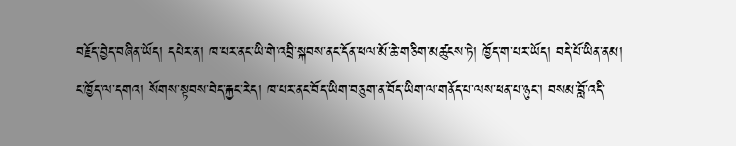བརྗོད་བྱེད་བཞིན་ཡོད། དཔེར་ན། ཁ་པར་ནང་ཡི་གེ་འབྲི་སྐབས་ནང་དོན་ཕལ་མོ་ཆེ་གཅིག་མཚུངས་ཏེ། ཁྱོད་ག་པར་ཡོད། བདེ་པོ་ཡིན་ནམ། ང་ཁྱོད་ལ་དགའ། སོགས་སྟབས་བེད་རྐྱང་རེད། ཁ་པར་ནང་བོད་ཡིག་བཅུག་ན་བོད་ཡིག་ལ་གནོད་པ་ལས་ཕན་པ་ཉུང་། བསམ་བློ་འདི་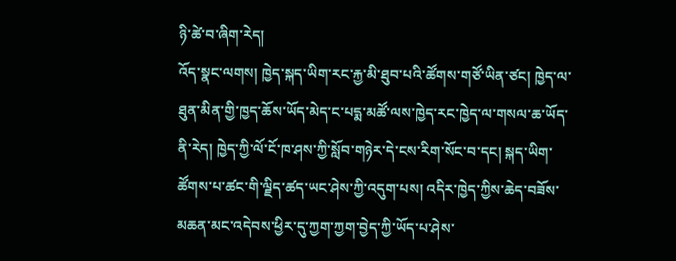ཉི་ཚེ་བ་ཞིག་རེད།
འོད་སྣང་ལགས། ཁྱེད་སྐད་ཡིག་རང་རྐྱ་མི་ཐུབ་པའི་ཚོགས་གཙོ་ཡིན་ཙང། ཁྱེད་ལ་ཐུན་མིན་གྱི་ཁྱད་ཆོས་ཡོད་མེད་ང་པདྨ་མཚོ་ལས་ཁྱེད་རང་ཁྱེད་ལ་གསལ་ཆ་ཡོད་ནི་རེད། ཁྱེད་ཀྱི་ལོ་ངོ་ཁ་ཤས་ཀྱི་སློབ་གཉེར་དེ་ངས་རིག་སོང་བ་དང། སྐད་ཡིག་ཚོགས་པ་ཚང་གི་ལྗིད་ཚད་ཡང་ཤེས་ཀྱི་འདུག་པས། འདིར་ཁྱེད་ཀྱིས་ཆེད་བཟོས་མཆན་མང་འདེབས་ཕྱིར་དུ་ཀྱག་ཀྱག་བྱེད་ཀྱི་ཡོད་པ་ཤེས་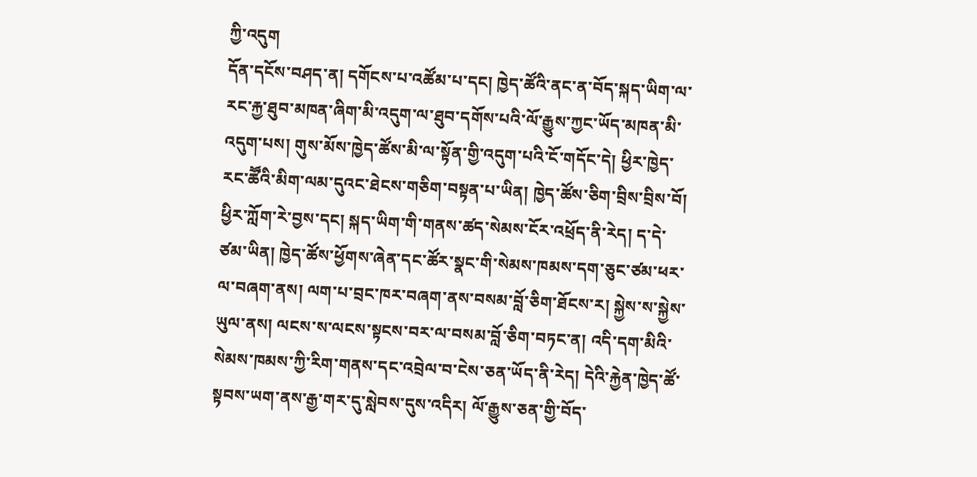ཀྱི་འདུག
དོན་དངོས་བཤད་ན། དགོངས་པ་འཚོམ་པ་དང། ཁྱེད་ཚོའི་ནང་ན་བོད་སྐད་ཡིག་ལ་རང་རྐྱ་ཐུབ་མཁན་ཞིག་མི་འདུག་ལ་ཐུབ་དགོས་པའི་ལོ་རྒྱུས་ཀྱང་ཡོད་མཁན་མི་འདུག་པས། གུས་མོས་ཁྱེད་ཚོས་མི་ལ་སྟོན་གྱི་འདུག་པའི་ངོ་གདོང་དེ། ཕྱིར་ཁྱེད་རང་ཚཽའི་མིག་ལམ་དུའང་ཐེངས་གཅིག་བསྟན་པ་ཡིན། ཁྱེད་ཚོས་ཅིག་བྲིས་བྲིས་བོ། ཕྱིར་ཀློག་རེ་བྱས་དང། སྐད་ཡིག་གི་གནས་ཚད་སེམས་ངོར་འཕྲོད་ནི་རེད། ད་དེ་ཙམ་ཡིན། ཁྱེད་ཚོས་ཕྱོགས་ཞེན་དང་ཚོར་སྣང་གི་སེམས་ཁམས་དག་ཅུང་ཙམ་ཕར་ལ་བཞག་ནས། ལག་པ་བྲང་ཁར་བཞག་ནས་བསམ་བློ་ཅིག་ཐོངས་ར། སྐྱེས་ས་སྐྱེས་ཡུལ་ནས། ལངས་ས་ལངས་སྟངས་བར་ལ་བསམ་བློ་ཅིག་བཏང་ན། འདི་དག་མིའི་སེམས་ཁམས་ཀྱི་རིག་གནས་དང་འབྲེལ་བ་ངེས་ཅན་ཡོད་ནི་རེད། དེའི་རྐྱེན་ཁྱེད་ཚོ་སྟབས་ཡག་ནས་རྒྱ་གར་དུ་སླེབས་དུས་འདིར། ལོ་རྒྱུས་ཅན་གྱི་བོད་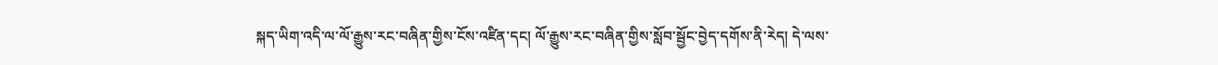སྐད་ཡིག་འདི་ལ་ལོ་རྒྱུས་རང་བཞིན་གྱིས་ངོས་འཛིན་དང། ལོ་རྒྱུས་རང་བཞིན་གྱིས་སློབ་སྦྱོང་བྱེད་དགོས་ནི་རེད། དེ་ལས་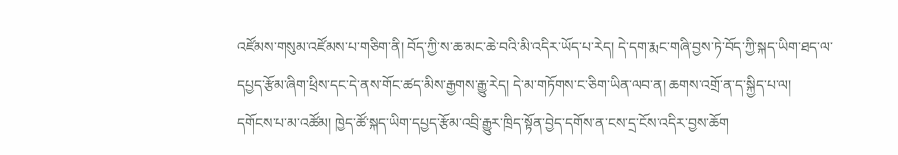འཛོམས་གསུམ་འཛོམས་པ་གཅིག་ནི། བོད་ཀྱི་ས་ཆ་མང་ཆེ་བའི་མི་འདིར་ཡོད་པ་རེད། དེ་དག་རྨང་གཞི་བྱས་ཏེ་བོད་ཀྱི་སྐད་ཡིག་ཐད་ལ་དཔྱད་རྩོམ་ཞིག་ཕྲིས་དང་དེ་ནས་གོང་ཚད་མིས་རྒྱགས་རྒྱུ་རེད། དེ་མ་གཏོགས་ང་ཅིག་ཡིན་ལབ་ན། ཆགས་འགྲོ་ན་ད་སྐྱིད་པ་ལ།
དགོངས་པ་མ་འཚོམ། ཁྱེད་ཚོ་སྐད་ཡིག་དཔྱད་རྩོམ་འབྲི་རྒྱུར་ཁྲིད་སྟོན་བྱེད་དགོས་ན་ངས་དྲ་ངོས་འདིར་བྱས་ཆོག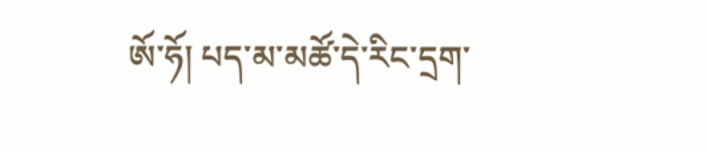ཨོ་ཧོ། པད་མ་མཚོ་དེ་རིང་དྲག་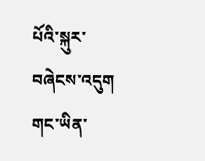པོའི་སྐུར་བཞེངས་འདུག གང་ཡིན་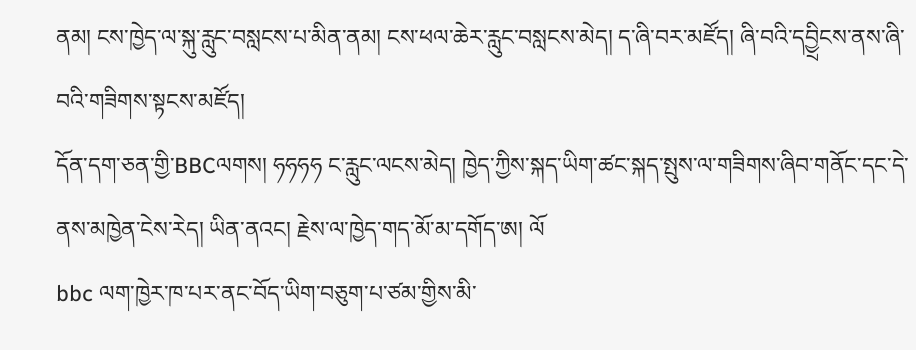ནམ། ངས་ཁྱེད་ལ་སྐུ་རླུང་བསླངས་པ་མིན་ནམ། ངས་ཕལ་ཆེར་རླུང་བསླངས་མེད། ད་ཞི་བར་མཛོད། ཞི་བའི་དབྱྲིངས་ནས་ཞི་བའི་གཟིགས་སྟངས་མཛོད།
དོན་དག་ཅན་གྱི་BBCལགས། ཧཧཧཧ ང་རླུང་ལངས་མེད། ཁྱེད་ཀྱིས་སྐད་ཡིག་ཚང་སྐད་སྤུས་ལ་གཟིགས་ཞིབ་གནོང་དང་དེ་ནས་མཁྱེན་ངེས་རེད། ཡིན་ནའང། རྗེས་ལ་ཁྱེད་གད་མོ་མ་དགོད་ཨ། ལོ
bbc ལག་ཁྱེར་ཁ་པར་ནང་བོད་ཡིག་བཅུག་པ་ཙམ་གྱིས་མི་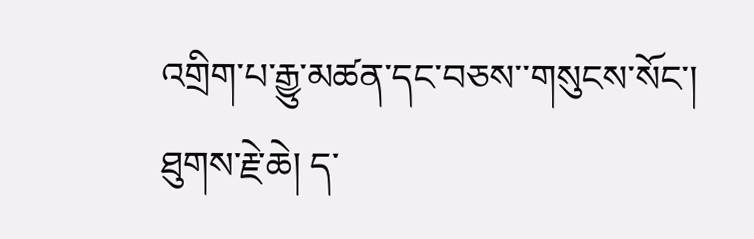འགྲིག་པ་རྒྱུ་མཚན་དང་བཅས་་གསུངས་སོང་། ཐུགས་རྗེ་ཆེ། ད་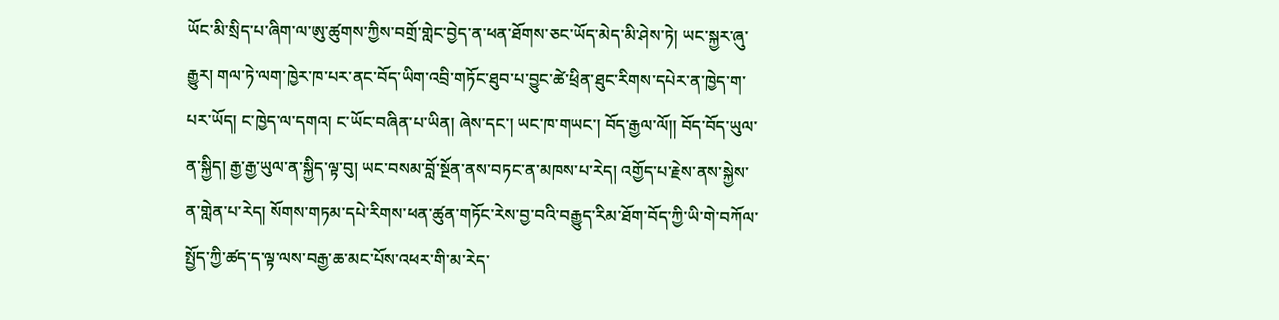ཡོང་མི་སྲིད་པ་ཞིག་ལ་ཨུ་ཚུགས་ཀྱིས་བགྲོ་གླེང་བྱེད་ན་ཕན་ཐོགས་ཅང་ཡོད་མེད་མི་ཤེས་ཏེ། ཡང་སྐྱར་ཞུ་རྒྱུར། གལ་ཏེ་ལག་ཁྱེར་ཁ་པར་ནང་བོད་ཡིག་འབྲི་གཏོང་ཐུབ་པ་བྱུང་ཚེ་ཕྲིན་ཐུང་རིགས་དཔེར་ན་ཁྱེད་ག་པར་ཡོད། ང་ཁྱེད་ལ་དགའ། ང་ཡོང་བཞིན་པ་ཡིན། ཞེས་དང་། ཡང་ཁ་གཡང་། བོད་རྒྱལ་ལོ།། བོད་བོད་ཡུལ་ན་སྐྱིད། རྒྱ་རྒྱ་ཡུལ་ན་སྐྱིད་ལྟ་བུ། ཡང་བསམ་བློ་སྔོན་ནས་བཏང་ན་མཁས་པ་རེད། འགྱོད་པ་རྗེས་ནས་སྐྱེས་ན་གླེན་པ་རེད། སོགས་གཏམ་དཔེ་རིགས་ཕན་ཚུན་གཏོང་རེས་བྱ་བའི་བརྒྱུད་རིམ་ཐོག་བོད་ཀྱི་ཡི་གེ་བཀོལ་སྤྱོད་ཀྱི་ཚད་ད་ལྟ་ལས་བརྒྱ་ཆ་མང་པོས་འཕར་གི་མ་རེད་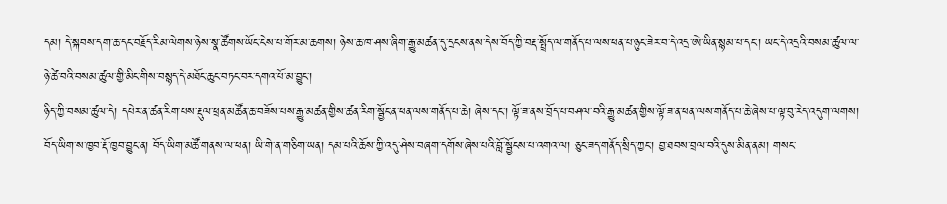དམ། དེ་སྐབས་དག་ཆ་དང་བརྗོད་རིམ་ལེགས་ཉེས་སྣ་ཚོགས་ཡོང་ངེས་པ་གོར་མ་ཆགས། ཉེས་ཆ་ཁ་ཤས་ཞིག་རྒྱུ་མཚན་དུ་དྲངས་ནས་དེས་བོད་ཀྱི་བརྡ་སྤྲོད་ལ་གནོད་པ་ལས་ཕན་པ་ཉུང་ཟེར་བ་དེ་འདྲ་ཨེ་ཡིན་སྙམ་པ་དང་། ཡང་དེ་འདྲའི་བསམ་ཚུལ་ལ་ཉེ་ཚེ་བའི་བསམ་ཚུལ་གྱི་མིང་གིས་བསྙད་དེ་མཐོང་ཆུང་བཏང་བར་དགའ་པོ་མ་བྱུང་།
ཉིད་ཀྱི་བསམ་ཚུལ་དེ། དཔེར་ན་ཚན་རིག་པས་རྡུལ་ཕྲན་མཚོན་ཆ་བཟོས་པས་རྒྱུ་མཚན་གྱིས་ཚན་རིག་སྦྱོང་ན་ཕན་ལས་གནོད་པ་ཆེ། ཞེས་དང་། ལྟོ་ཟ་ནས་བྲོད་པ་བཤལ་བའི་རྒྱུ་མཚན་གྱིས་ལྟོ་ཟ་ན་ཕན་ལས་གནོད་པ་ཆེ་ཞེས་པ་ལྟ་བུ་རེད་འདུག་ལགས།
བོད་ཡིག་ས་ཁྱབ་རྡོ་ཁྱབ་བྱུང་ན། བོད་ཡིག་མཚོ་གནས་ལ་ཕན། ཡི་གེ་ན་གཅིག་ཡན། དམ་པའི་ཆོས་ཀྱི་འདུ་ཤེས་བཞག་དགོས་ཞེས་པའི་བློ་སྦྱོངས་པ་འགའ་ལ། ཅུང་ཟད་གནོད་སྲིད་ཀྱང་། བྱ་ཐབས་བྲལ་བའི་དུས་མིན་ནམ། གསང་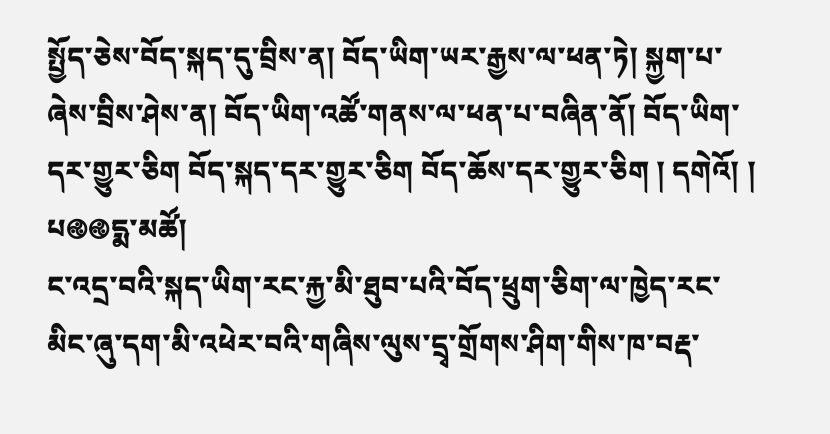སྤྱོད་ཅེས་བོད་སྐད་དུ་བྲིས་ན། བོད་ཡིག་ཡར་རྒྱས་ལ་ཕན་ཏེ། སྐྱག་པ་ཞེས་བྲིས་ཤེས་ན། བོད་ཡིག་འཚོ་གནས་ལ་ཕན་པ་བཞིན་ནོ། བོད་ཡིག་དར་གྱུར་ཅིག བོད་སྐད་དར་གྱུར་ཅིག བོད་ཆོས་དར་གྱུར་ཅིག ། དགེའོ། །
པ࿋࿋དྨ་མཚོ།
ང་འདྲ་བའི་སྐད་ཡིག་རང་རྐྱ་མི་ཐུབ་པའི་བོད་ཕྲུག་ཅིག་ལ་ཁྱེད་རང་མིང་ཞུ་དག་མི་འཕེར་བའི་གཞིས་ལུས་དྲྭ་གྲོགས་ཤིག་གིས་ཁ་བརྡ་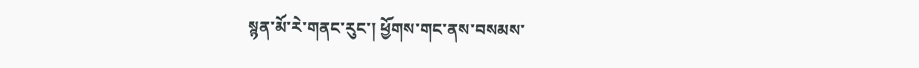སྙན་མོ་རེ་གནང་རུང་། ཕྱོགས་གང་ནས་བསམས་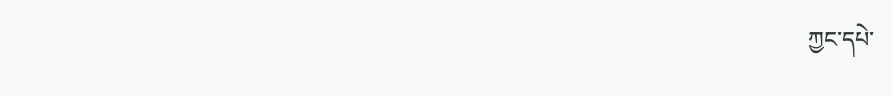ཀྱང་དཔེ་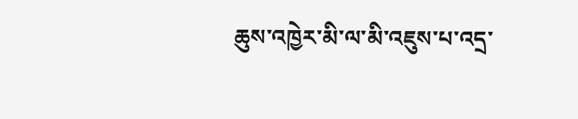ཆུས་འཁྱེར་མི་ལ་མི་འཇུས་པ་འདྲ་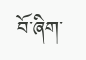བོ་ཞིག་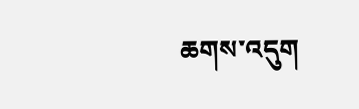ཆགས་འདུག